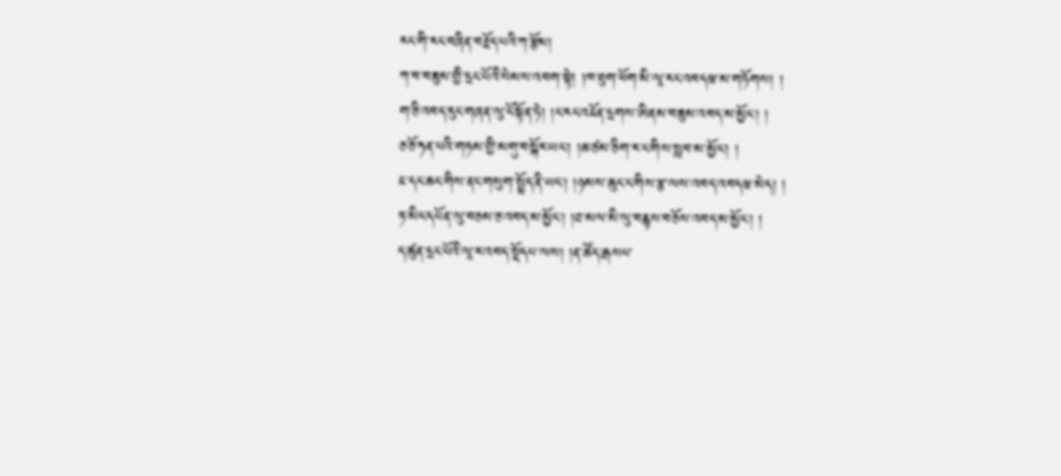རང་གི་རང་བཞིན་བརྗོད་པའི་ཀ་རྩོམ།
ཀ་བ་བཟུམ་གྱི་དྲང་པོའི་སེམས་འབག་སྟེ། །ཁ་ཐུག་ཕོག་མི་ལཱ་རང་འབདཝ་མ་གཏོགས། །
ག་ཅི་འབད་རུང་གཞན་ལུ་ངོ་སྟོན་ཏེ། །ང་རང་འཇོན་དྲགས་ཨིནམ་བཟུམ་འབད་མ་མྱོང་། །
ཅ་ཅོ་ཧན་པའི་གཏམ་གྱི་མགུ་བསྐོར་ཡང་། །ཆ་ཙམ་ཅིག་ར་ང་གིས་སླབ་མ་མྱོང་། །
ཇ་དང་ཆང་གིས་ནང་གསུག་སྤྲོད་ནི་ཡང་། །ཉམས་ཆུང་ང་གིས་རྩ་ལས་འབད་འབདཝ་མེད། །
ཏ་མིང་དཔོན་ལུ་བཅམ་ཅ་འབད་མ་མྱོང་། །ཐ་མལ་མི་ལུ་བརྙས་བཅོས་འབད་མ་མྱོང་། །
ད་ཚུན་དྲང་པོའི་ལཱ་ར་འབད་སྡོདཔ་ལས། །ན་ཚོད་རྒསཔ་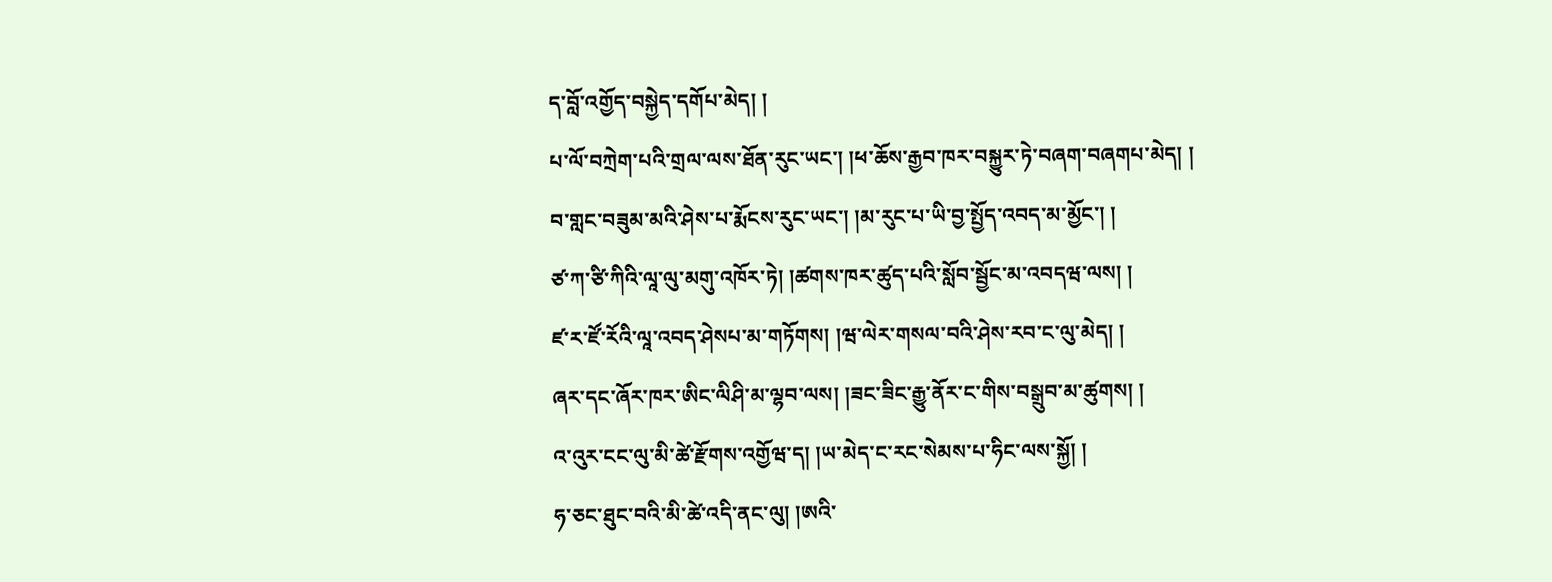ད་བློ་འགྱོད་བསྐྱེད་དགོཔ་མེད། །
པ་ལོ་བཀྲེག་པའི་གྲལ་ལས་ཐོན་རུང་ཡང་། །ཕ་ཆོས་རྒྱབ་ཁར་བསྐྱུར་ཏེ་བཞག་བཞགཔ་མེད། །
བ་གླང་བཟུམ་མའི་ཤེས་པ་རྨོངས་རུང་ཡང་། །མ་རུང་པ་ཡི་བྱ་སྤྱོད་འབད་མ་མྱོང་། །
ཙ་ཀ་ཙི་ཀིའི་ལཱ་ལུ་མགུ་འཁོར་ཏེ། །ཚགས་ཁར་ཚུད་པའི་སློབ་སྦྱོང་མ་འབདཝ་ལས། །
ཛ་ར་ཛོ་རོའི་ལཱ་འབད་ཤེསཔ་མ་གཏོགས། །ཝ་ལེར་གསལ་བའི་ཤེས་རབ་ང་ལུ་མེད། །
ཞར་དང་ཞོར་ཁར་ཨིང་ལིཤི་མ་ལྷབ་ལས། །ཟང་ཟིང་རྒྱུ་ནོར་ང་གིས་བསྒྲུབ་མ་ཚུགས། །
འ་འུར་ངང་ལུ་མི་ཚེ་རྫོགས་འགྱོཝ་ད། །ཡ་མེད་ང་རང་སེམས་པ་ཧིང་ལས་སྐྱོ། །
ཧ་ཅང་ཐུང་བའི་མི་ཚེ་འདི་ནང་ལུ། །ཨའི་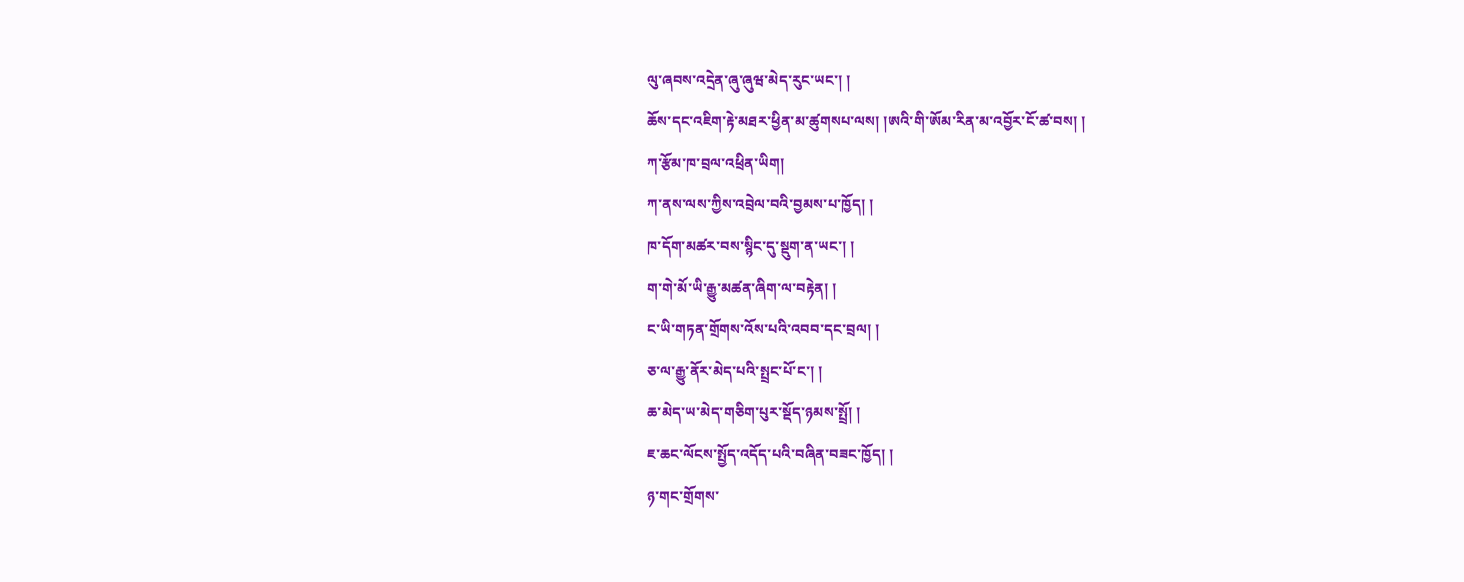ལུ་ཞབས་འདྲེན་ཞུ་ཞུཝ་མེད་རུང་ཡང་། །
ཆོས་དང་འཇིག་རྟེ་མཐར་ཕྱིན་མ་ཚུགསཔ་ལས། །ཨའི་གི་ཨོམ་རིན་མ་འབྱོར་ངོ་ཚ་བས། །
ཀ་རྩོམ་ཁ་བྲལ་འཕྲིན་ཡིག།
ཀ་ནས་ལས་ཀྱིས་འབྲེལ་བའི་བྱམས་པ་ཁྱོད། །
ཁ་དོག་མཚར་བས་སྙིང་དུ་སྡུག་ན་ཡང་། །
ག་གེ་མོ་ཡི་རྒྱུ་མཚན་ཞིག་ལ་བརྟེན། །
ང་ཡི་གཏན་གྲོགས་འོས་པའི་འབབ་དང་བྲལ། །
ཅ་ལ་རྒྱུ་ནོར་མེད་པའི་སྤྲང་པོ་ང་། །
ཆ་མེད་ཡ་མེད་གཅིག་པུར་སྡོད་ཉམས་སྤྲོ། །
ཇ་ཆང་ལོངས་སྤྱོད་འདོད་པའི་བཞིན་བཟང་ཁྱོད། །
ཉ་གང་གྲོགས་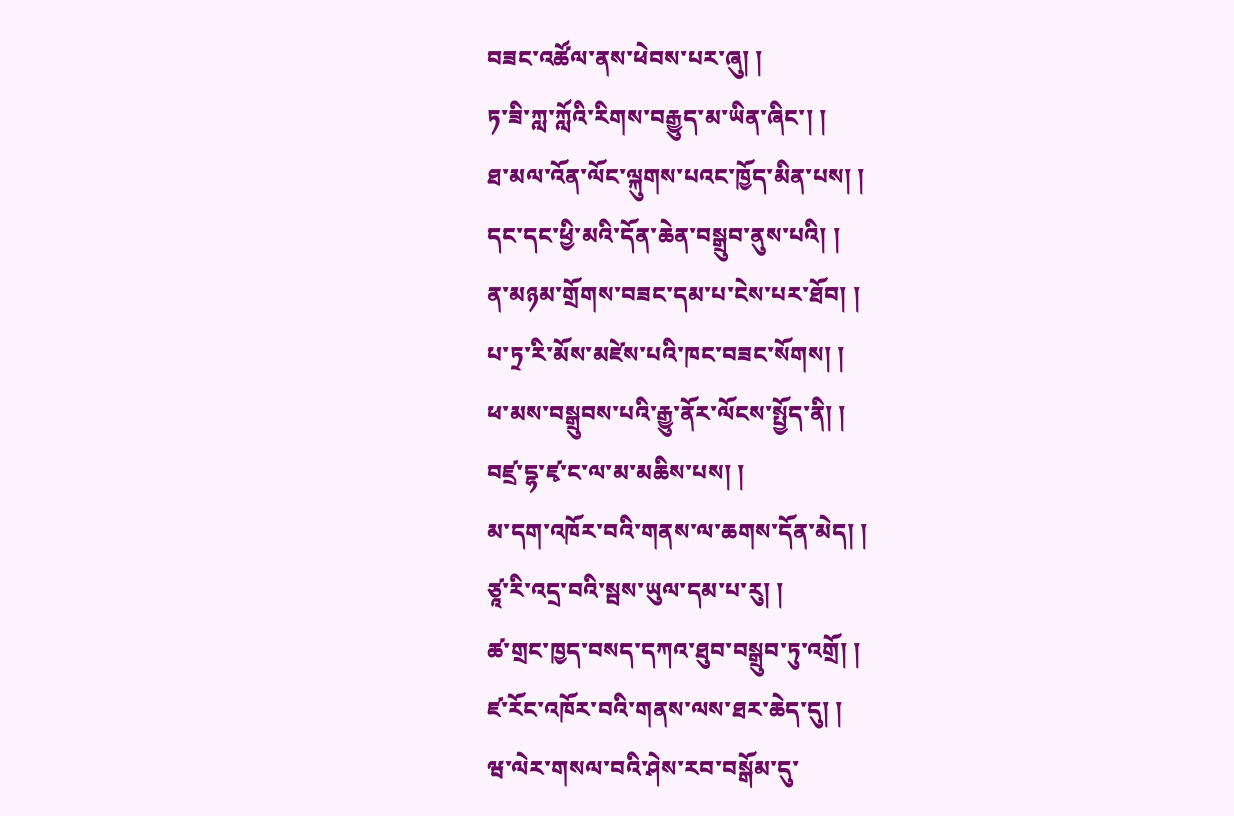བཟང་འཚོལ་ནས་ཕེབས་པར་ཞུ། །
ཏ་ཟི་ཀླ་ཀློའི་རིགས་བརྒྱུད་མ་ཡིན་ཞིང་། །
ཐ་མལ་འོན་ལོང་ལྐུགས་པའང་ཁྱོད་མིན་པས། །
དང་དང་ཕྱི་མའི་དོན་ཆེན་བསྒྲུབ་ནུས་པའི། །
ན་མཉམ་གྲོགས་བཟང་དམ་པ་ངེས་པར་ཐོབ། །
པ་ཏྲ་རི་མོས་མཛེས་པའི་ཁང་བཟང་སོགས། །
ཕ་མས་བསྒྲུབས་པའི་རྒྱུ་ནོར་ལོངས་སྤྱོད་ནི། །
བཛྲ་དྷ་ཛྭ་ང་ལ་མ་མཆིས་པས། །
མ་དག་འཁོར་བའི་གནས་ལ་ཆགས་དོན་མེད། །
ཙཱ་རི་འདྲ་བའི་སྦས་ཡུལ་དམ་པ་རུ། །
ཚ་གྲང་ཁྱད་བསད་དཀའ་ཐུབ་བསྒྲུབ་ཏུ་འགྲོ། །
ཛ་རོང་འཁོར་བའི་གནས་ལས་ཐར་ཆེད་དུ། །
ཝ་ལེར་གསལ་བའི་ཤེས་རབ་བསྒོམ་དུ་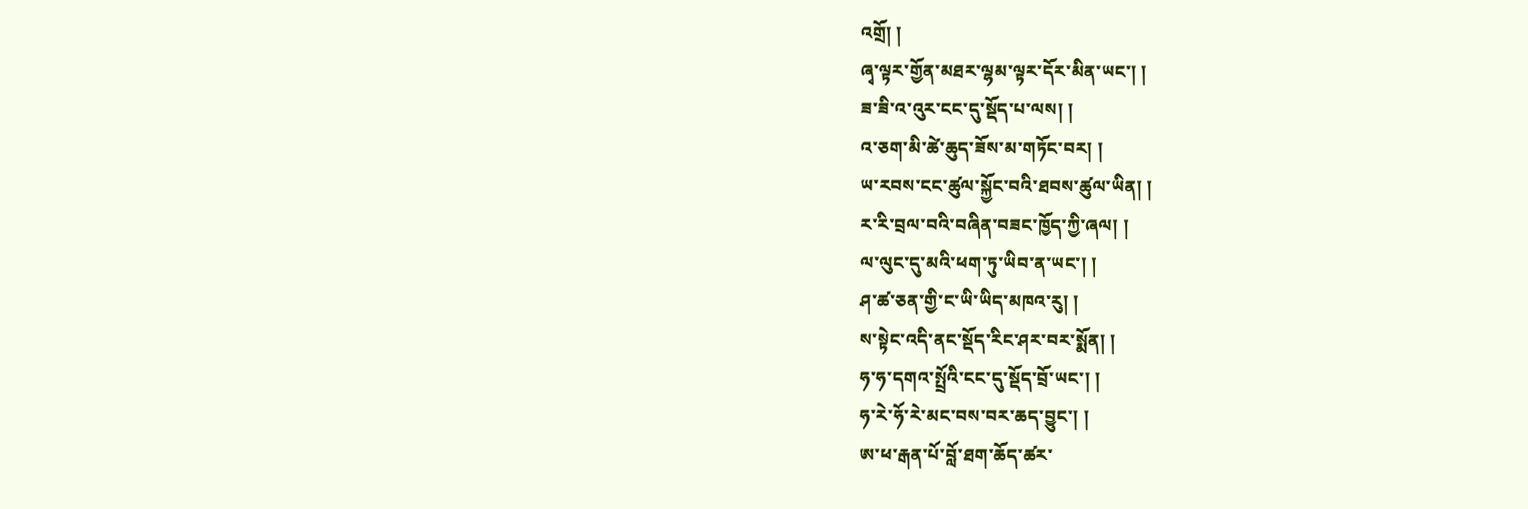འགྲོ། །
ཞྭ་ལྟར་གྱོན་མཐར་ལྷམ་ལྟར་དོར་མིན་ཡང་། །
ཟ་ཟི་འ་འུར་ངང་དུ་སྡོད་པ་ལས། །
འ་ཅག་མི་ཚེ་ཆུད་ཟོས་མ་གཏོང་བར། །
ཡ་རབས་ངང་ཚུལ་སྐྱོང་བའི་ཐབས་ཚུལ་ཡིན། །
ར་རི་བྲལ་བའི་བཞིན་བཟང་ཁྱོད་ཀྱི་ཞལ། །
ལ་ལུང་དུ་མའི་ཕག་ཏུ་ཡིབ་ན་ཡང་། །
ཤ་ཚ་ཅན་གྱི་ང་ཡི་ཡིད་མཁའ་རུ། །
ས་སྟེང་འདི་ནང་སྡོད་རིང་ཤར་བར་སྨོན། །
ཧ་ཧ་དགའ་སྤྲོའི་ངང་དུ་སྡོད་བྲོ་ཡང་། །
ཧ་རེ་ཧོ་རེ་མང་བས་བར་ཆད་བྱུང་། །
ཨ་ཕ་རྒན་པོ་བློ་ཐག་ཆོད་ཚར་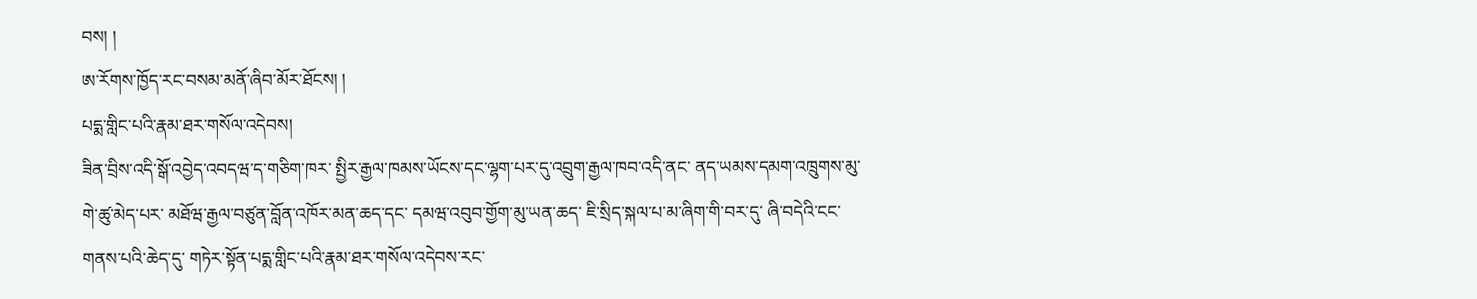བས། །
ཨ་རོགས་ཁྱོད་རང་བསམ་མནོ་ཞིབ་མོར་ཐོངས། །
པདྨ་གླིང་པའི་རྣམ་ཐར་གསོལ་འདེབས།
ཟིན་བྲིས་འདི་སྒོ་འབྱེད་འབདཝ་ད་གཅིག་ཁར་ སྤྱིར་རྒྱལ་ཁམས་ཡོངས་དང་ལྷག་པར་དུ་འབྲུག་རྒྱལ་ཁབ་འདི་ནང་ ནད་ཡམས་དམག་འཁྲུགས་མུ་གེ་ཚུ་མེད་པར་ མཐོཝ་རྒྱལ་བཙུན་བློན་འཁོར་མན་ཆད་དང་ དམཝ་འབུབ་གྱོག་མུ་ཡན་ཆད་ ཇི་སྲིད་སྐལ་པ་མ་ཞིག་གི་བར་དུ་ ཞི་བདེའི་ངང་གནས་པའི་ཆེད་དུ་ གཏེར་སྟོན་པདྨ་གླིང་པའི་རྣམ་ཐར་གསོལ་འདེབས་རང་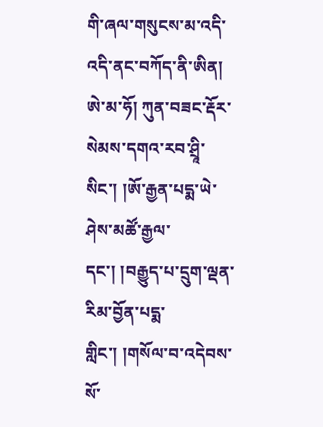གི་ཞལ་གསུངས་མ་འདི་འདི་ནང་བཀོད་ནི་ཨིན།
ཨེ་མ་ཧོ། ཀུན་བཟང་རྡོར་སེམས་དགའ་རབ་ཤྲཱི་སིང་། །ཨོ་རྒྱན་པདྨ་ཡེ་ཤེས་མཚོ་རྒྱལ་དང་། །བརྒྱུད་པ་དྲུག་ལྡན་རིམ་བྱོན་པདྨ་གླིང་། །གསོལ་བ་འདེབས་སོ་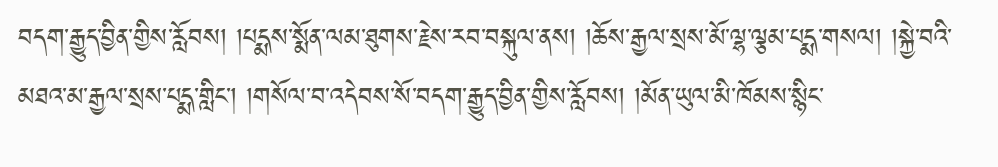བདག་རྒྱུད་བྱིན་གྱིས་རློབས། །པདྨས་སྨོན་ལམ་ཐུགས་རྗེས་རབ་བསྐུལ་ནས། །ཆོས་རྒྱལ་སྲས་མོ་ལྷ་ལྕམ་པདྨ་གསལ། །སྐྱེ་བའི་མཐའ་མ་རྒྱལ་སྲས་པདྨ་གླིང་། །གསོལ་བ་འདེབས་སོ་བདག་རྒྱུད་བྱིན་གྱིས་རློབས། །མོན་ཡུལ་མི་ཁོམས་སྙིང་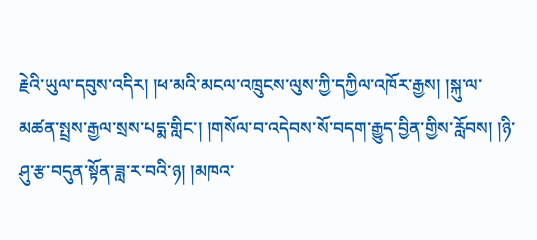རྗེའི་ཡུལ་དབུས་འདིར། །ཕ་མའི་མངལ་འཁྲུངས་ལུས་ཀྱི་དཀྱིལ་འཁོར་རྒྱས། །སྐུ་ལ་མཚན་སྤྲས་རྒྱལ་སྲས་པདྨ་གླིང་། །གསོལ་བ་འདེབས་སོ་བདག་རྒྱུད་བྱིན་གྱིས་རློབས། །ཉི་ཤུ་རྩ་བདུན་སྟོན་ཟླ་ར་བའི་ཉ། །མཁའ་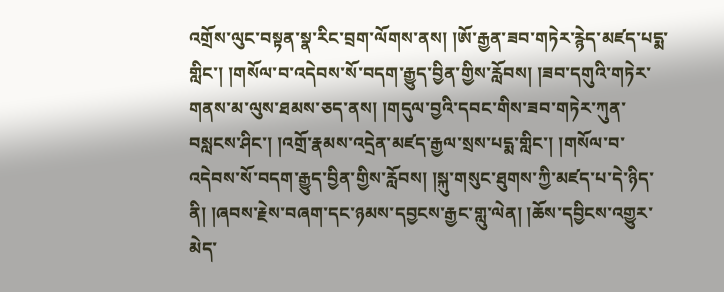འགྲོས་ལུང་བསྟན་སྣ་རིང་བྲག་ལོགས་ནས། །ཨོ་རྒྱན་ཟབ་གཏེར་རྙེད་མཛད་པདྨ་གླིང་། །གསོལ་བ་འདེབས་སོ་བདག་རྒྱུད་བྱིན་གྱིས་རློབས། །ཟབ་དགུའི་གཏེར་གནས་མ་ལུས་ཐམས་ཅད་ནས། །གདུལ་བྱའི་དབང་གིས་ཟབ་གཏེར་ཀུན་བསླངས་ཤིང་། །འགྲོ་རྣམས་འདྲེན་མཛད་རྒྱལ་སྲས་པདྨ་གླིང་། །གསོལ་བ་འདེབས་སོ་བདག་རྒྱུད་བྱིན་གྱིས་རློབས། །སྐུ་གསུང་ཐུགས་ཀྱི་མཛད་པ་དེ་ཉིད་ནི། །ཞབས་རྗེས་བཞག་དང་ཉམས་དབྱངས་རྒྱང་གླུ་ལེན། །ཆོས་དབྱིངས་འགྱུར་མེད་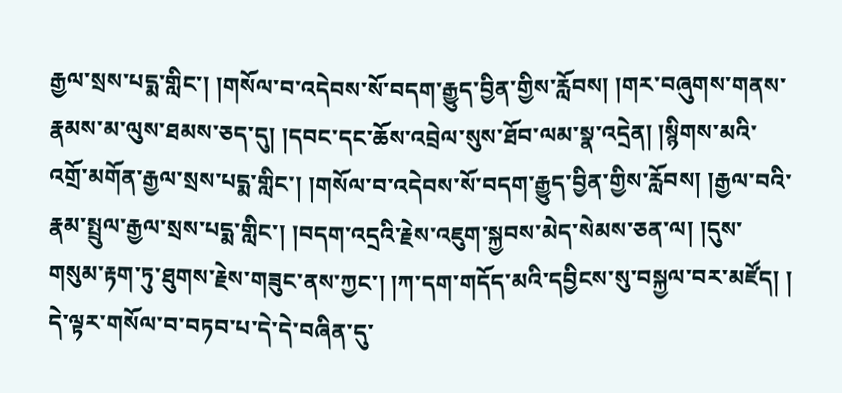རྒྱལ་སྲས་པདྨ་གླིང་། །གསོལ་བ་འདེབས་སོ་བདག་རྒྱུད་བྱིན་གྱིས་རློབས། །གར་བཞུགས་གནས་རྣམས་མ་ལུས་ཐམས་ཅད་དུ། །དབང་དང་ཆོས་འབྲེལ་སུས་ཐོབ་ལམ་སྣ་འདྲེན། །སྙིགས་མའི་འགྲོ་མགོན་རྒྱལ་སྲས་པདྨ་གླིང་། །གསོལ་བ་འདེབས་སོ་བདག་རྒྱུད་བྱིན་གྱིས་རློབས། །རྒྱལ་བའི་རྣམ་སྤྲུལ་རྒྱལ་སྲས་པདྨ་གླིང་། །བདག་འདྲའི་རྗེས་འཇུག་སྐྱབས་མེད་སེམས་ཅན་ལ། །དུས་གསུམ་རྟག་ཏུ་ཐུགས་རྗེས་གཟུང་ནས་ཀྱང་། །ཀ་དག་གདོད་མའི་དབྱིངས་སུ་བསྐྱལ་བར་མཛོད། །
དེ་ལྟར་གསོལ་བ་བཏབ་པ་དེ་དེ་བཞིན་དུ་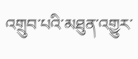འགྲུབ་པའི་མཐུན་འགྱུར་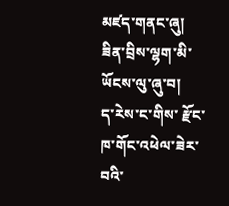མཛད་གནང་ཞུ།
ཟིན་བྲིས་ལྷག་མི་ཡོངས་ལུ་ཞུ་བ།
ད་རེས་ང་གིས་ རྫོང་ཁ་གོང་འཕེལ་ཟེར་བའི་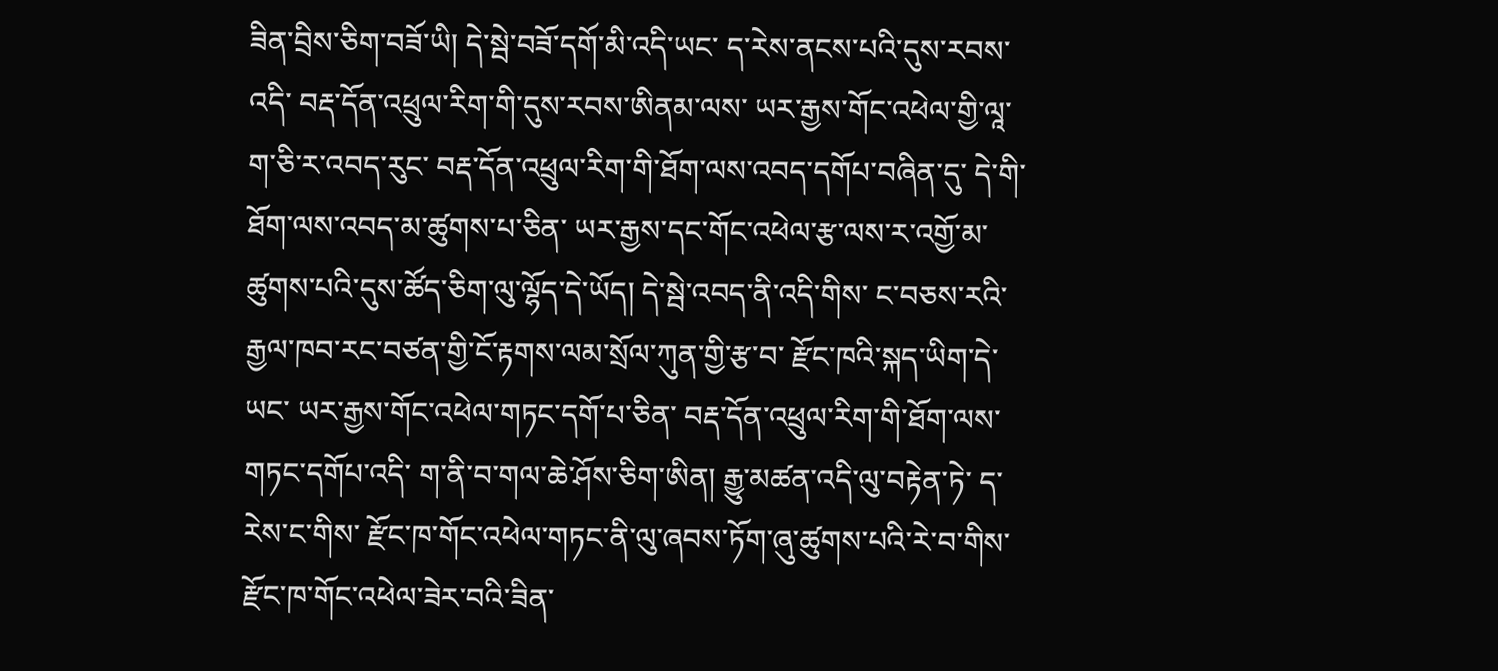ཟིན་བྲིས་ཅིག་བཟོ་ཡི། དེ་སྦེ་བཟོ་དགོ་མི་འདི་ཡང་ ད་རེས་ནངས་པའི་དུས་རབས་འདི་ བརྡ་དོན་འཕྲུལ་རིག་གི་དུས་རབས་ཨིནམ་ལས་ ཡར་རྒྱས་གོང་འཕེལ་གྱི་ལཱ་ག་ཅི་ར་འབད་རུང་ བརྡ་དོན་འཕྲུལ་རིག་གི་ཐོག་ལས་འབད་དགོཔ་བཞིན་དུ་ དེ་གི་ཐོག་ལས་འབད་མ་ཚུགས་པ་ཅིན་ ཡར་རྒྱས་དང་གོང་འཕེལ་རྩ་ལས་ར་འགྱོ་མ་ཚུགས་པའི་དུས་ཚོད་ཅིག་ལུ་ལྷོད་དེ་ཡོད། དེ་སྦེ་འབད་ནི་འདི་གིས་ ང་བཅས་རའི་རྒྱལ་ཁབ་རང་བཙན་གྱི་ངོ་རྟགས་ལམ་སྲོལ་ཀུན་གྱི་རྩ་བ་ རྫོང་ཁའི་སྐད་ཡིག་དེ་ཡང་ ཡར་རྒྱས་གོང་འཕེལ་གཏང་དགོ་པ་ཅིན་ བརྡ་དོན་འཕྲུལ་རིག་གི་ཐོག་ལས་གཏང་དགོཔ་འདི་ ག་ནི་བ་གལ་ཆེ་ཤོས་ཅིག་ཨིན། རྒྱུ་མཚན་འདི་ལུ་བརྟེན་ཏེ་ ད་རེས་ང་གིས་ རྫོང་ཁ་གོང་འཕེལ་གཏང་ནི་ལུ་ཞབས་ཏོག་ཞུ་ཚུགས་པའི་རེ་བ་གིས་ རྫོང་ཁ་གོང་འཕེལ་ཟེར་བའི་ཟིན་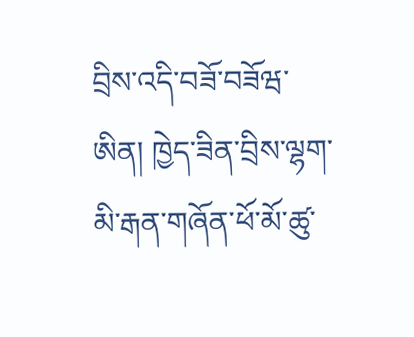བྲིས་འདི་བཟོ་བཟོཝ་ཨིན། ཁྱེད་ཟིན་བྲིས་ལྷག་མི་རྒན་གཞོན་ཕོ་མོ་ཚུ་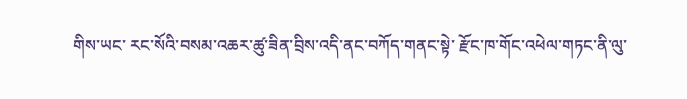གིས་ཡང་ རང་སོའི་བསམ་འཆར་ཚུ་ཟིན་བྲིས་འདི་ནང་བཀོད་གནང་སྟེ་ རྫོང་ཁ་གོང་འཕེལ་གཏང་ནི་ལུ་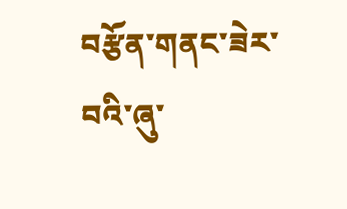བརྩོན་གནང་ཟེར་བའི་ཞུ་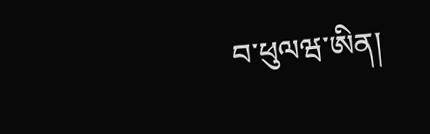བ་ཕུལཝ་ཨིན།